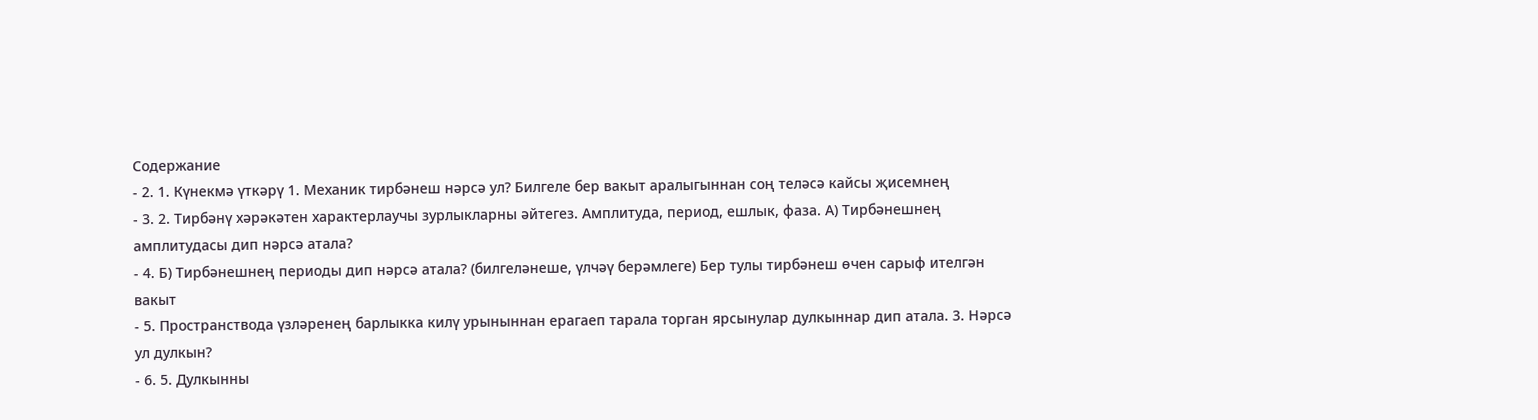Содержание
- 2. 1. Күнекмә үткәрү 1. Механик тирбәнеш нәрсә ул? Билгеле бер вакыт аралыгыннан соң теләсә кайсы җисемнең
- 3. 2. Тирбәнү хәрәкәтен характерлаучы зурлыкларны әйтегез. Амплитуда, период, ешлык, фаза. А) Тирбәнешнең амплитудасы дип нәрсә атала?
- 4. Б) Тирбәнешнең периоды дип нәрсә атала? (билгеләнеше, үлчәү берәмлеге) Бер тулы тирбәнеш ѳчен сарыф ителгән вакыт
- 5. Пространствода үзләренең барлыкка килү урыныннан ерагаеп тарала торган ярсынулар дулкыннар дип атала. 3. Нәрсә ул дулкын?
- 6. 5. Дулкынны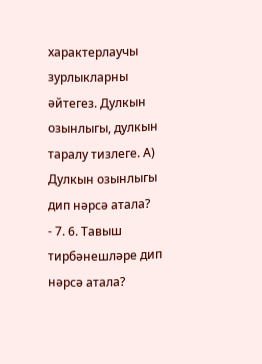характерлаучы зурлыкларны әйтегез. Дулкын озынлыгы, дулкын таралу тизлеге. А) Дулкын озынлыгы дип нәрсә атала?
- 7. 6. Тавыш тирбәнешләре дип нәрсә атала?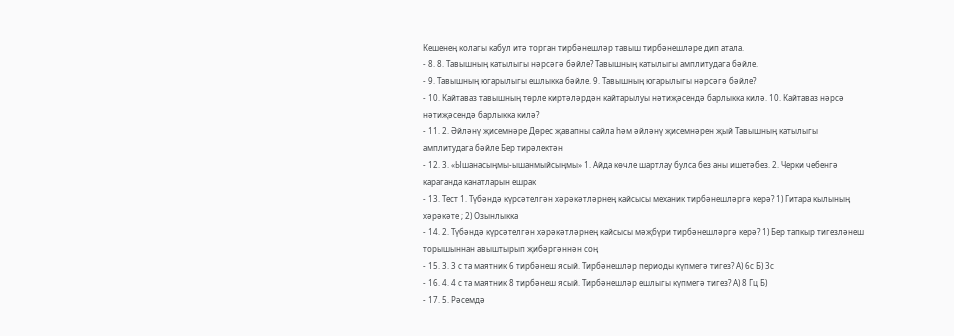Кешенең колагы кабул итә торган тирбәнешләр тавыш тирбәнешләре дип атала.
- 8. 8. Тавышның катылыгы нәрсәгә бәйле? Тавышның катылыгы амплитудага бәйле.
- 9. Тавышның югарылыгы ешлыкка бәйле. 9. Тавышның югарылыгы нәрсәгә бәйле?
- 10. Кайтаваз тавышның тѳрле киртәләрдән кайтарылуы нәтиҗәсендә барлыкка килә. 10. Кайтаваз нәрсә нәтиҗәсендә барлыкка килә?
- 11. 2. Әйләнү җисемнәре Дѳрес җавапны сайла һәм әйләнү җисемнәрен җый Тавышның катылыгы амплитудага бәйле Бер тирәлектән
- 12. 3. «Ышанасыңмы-ышанмыйсыңмы» 1. Айда кѳчле шартлау булса без аны ишетәбез. 2. Черки чебенгә караганда канатларын ешрак
- 13. Тест 1. Түбәндә күрсәтелгән хәрәкәтләрнең кайсысы механик тирбәнешләргә керә? 1) Гитара кылының хәрәкәте ; 2) Озынлыкка
- 14. 2. Түбәндә күрсәтелгән хәрәкәтләрнең кайсысы мәҗбүри тирбәнешләргә керә? 1) Бер тапкыр тигезләнеш торышыннан авыштырып җибәргәннән соң
- 15. 3. 3 с та маятник 6 тирбәнеш ясый. Тирбәнешләр периоды күпмегә тигез? А) 6с Б) 3с
- 16. 4. 4 с та маятник 8 тирбәнеш ясый. Тирбәнешләр ешлыгы күпмегә тигез? А) 8 Гц Б)
- 17. 5. Рәсемдә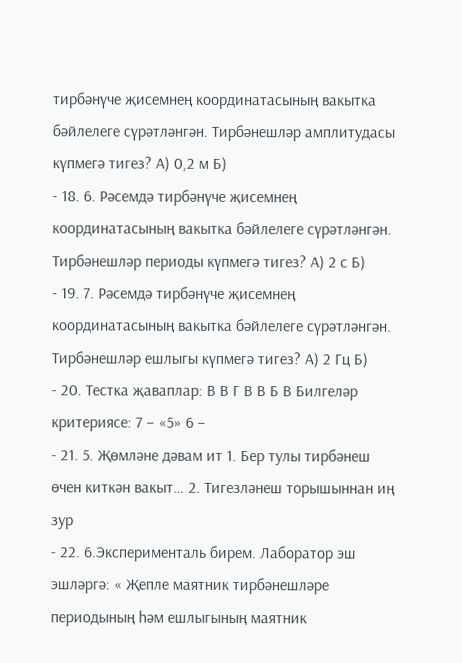тирбәнүче җисемнең координатасының вакытка бәйлелеге сүрәтләнгән. Тирбәнешләр амплитудасы күпмегә тигез? А) 0,2 м Б)
- 18. 6. Рәсемдә тирбәнүче җисемнең координатасының вакытка бәйлелеге сүрәтләнгән. Тирбәнешләр периоды күпмегә тигез? А) 2 с Б)
- 19. 7. Рәсемдә тирбәнүче җисемнең координатасының вакытка бәйлелеге сүрәтләнгән. Тирбәнешләр ешлыгы күпмегә тигез? А) 2 Гц Б)
- 20. Тестка җаваплар: В В Г В В Б В Билгеләр критериясе: 7 – «5» 6 –
- 21. 5. Җѳмләне дәвам ит 1. Бер тулы тирбәнеш ѳчен киткән вакыт… 2. Тигезләнеш торышыннан иң зур
- 22. 6.Эксперименталь бирем. Лаборатор эш эшләргә: « Җепле маятник тирбәнешләре периодының һәм ешлыгының маятник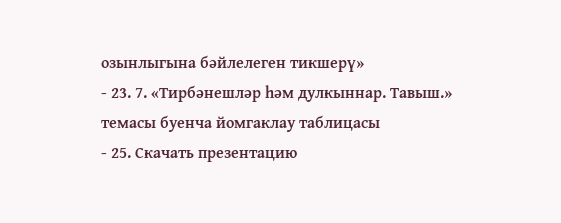озынлыгына бәйлелеген тикшерү»
- 23. 7. «Тирбәнешләр һәм дулкыннар. Тавыш.» темасы буенча йомгаклау таблицасы
- 25. Скачать презентацию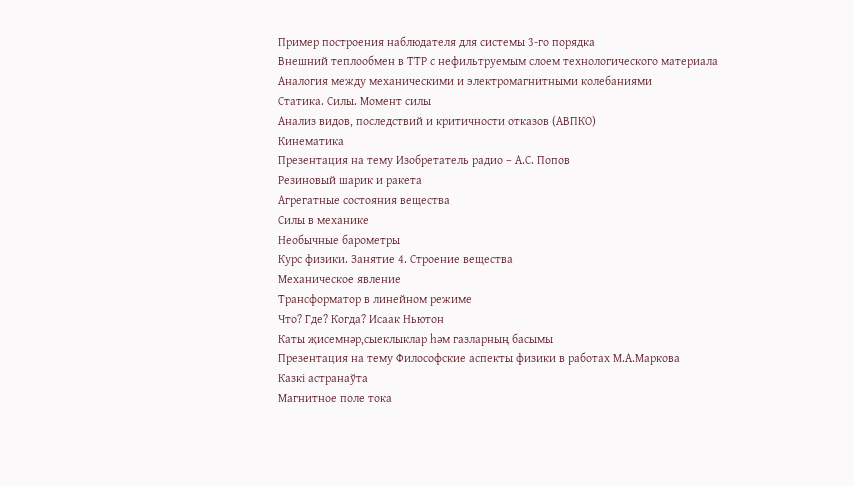Пример построения наблюдателя для системы 3-го порядка
Внешний теплообмен в ТТР с нефильтруемым слоем технологического материала
Аналогия между механическими и электромагнитными колебаниями
Статика. Силы. Момент силы
Анализ видов, последствий и критичности отказов (АВПКО)
Кинематика
Презентация на тему Изобретатель радио – А.С. Попов
Резиновый шарик и ракета
Агрегатные состояния вещества
Силы в механике
Необычные барометры
Курс физики. Занятие 4. Строение вещества
Механическое явление
Трансформатор в линейном режиме
Что? Где? Когда? Исаак Ньютон
Каты җисемнәр,сыеклыклар һәм газларның басымы
Презентация на тему Философские аспекты физики в работах М.А.Маркова
Казкі астранаўта
Магнитное поле тока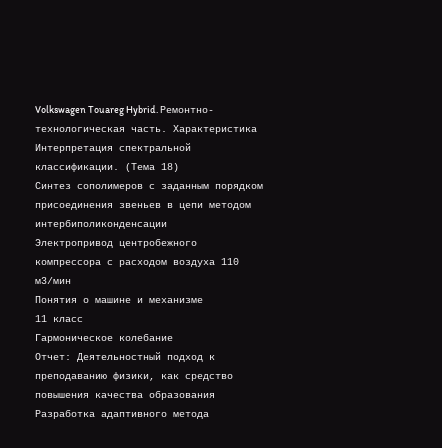Volkswagen Touareg Hybrid. Ремонтно-технологическая часть. Характеристика
Интерпретация спектральной классификации. (Тема 18)
Синтез сополимеров с заданным порядком присоединения звеньев в цепи методом интербиполиконденсации
Электропривод центробежного компрессора с расходом воздуха 110 м3/мин
Понятия о машине и механизме
11 класс
Гармоническое колебание
Отчет: Деятельностный подход к преподаванию физики, как средство повышения качества образования
Разработка адаптивного метода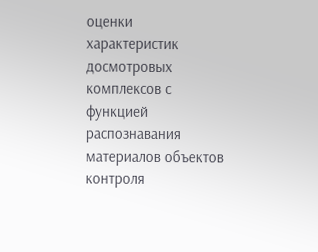оценки характеристик досмотровых комплексов с функцией распознавания материалов объектов контроля